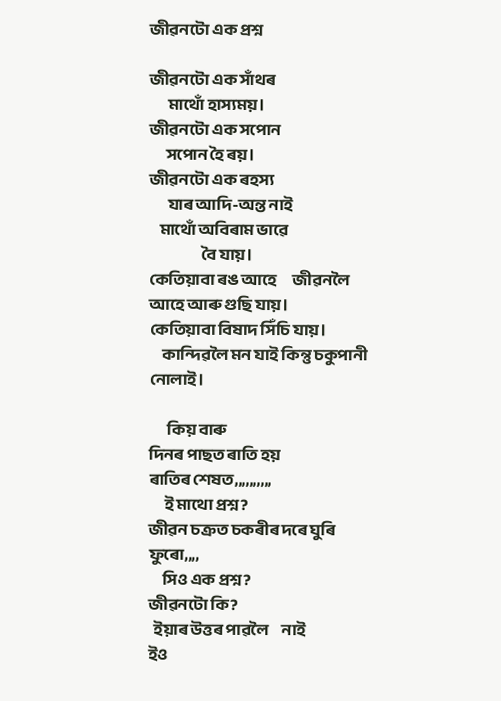জীৱনটো এক প্ৰশ্ন

জীৱনটো এক সাঁথৰ
       মাথোঁ হাস্যময়।
জীৱনটো এক সপোন
      সপোন হৈ ৰয়।
জীৱনটো এক ৰহস্য
       যাৰ আদি-অন্ত নাই
    মাথোঁ অবিৰাম ভাৱে
                    বৈ যায়।
কেতিয়াবা ৰঙ আহে      জীৱনলৈ
আহে আৰু গুছি যায়।
কেতিয়াবা বিষাদ সিঁচি যায়।
     কান্দিৱলৈ মন যাই কিন্তু চকুপানী নোলাই।

       কিয় বাৰু
দিনৰ পাছত ৰাতি হয়
ৰাতিৰ শেষত,,,,,,,,,,
      ই মাথো প্ৰশ্ন?
জীৱন চক্ৰত চকৰীৰ দৰে ঘুৰি ফুৰো,,,,
     সিও এক প্ৰশ্ন?
জীৱনটো কি?
  ইয়াৰ উত্তৰ পাৱলৈ     নাই
ইও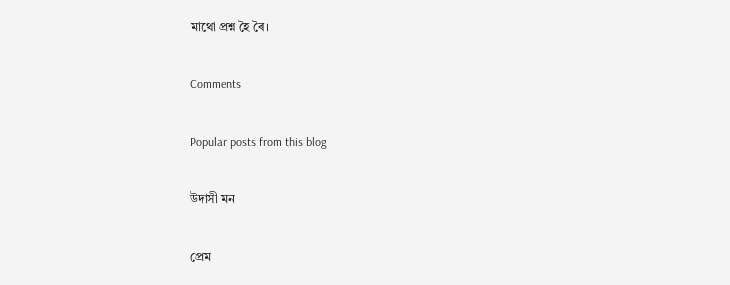মাথো প্ৰশ্ন হৈ ৰৈ।

Comments

Popular posts from this blog

উদাসী মন

প্ৰেম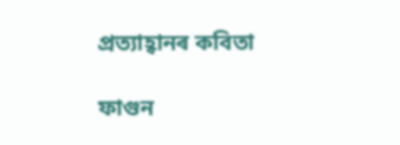প্ৰত্যাহ্বানৰ কবিতা

ফাগুন